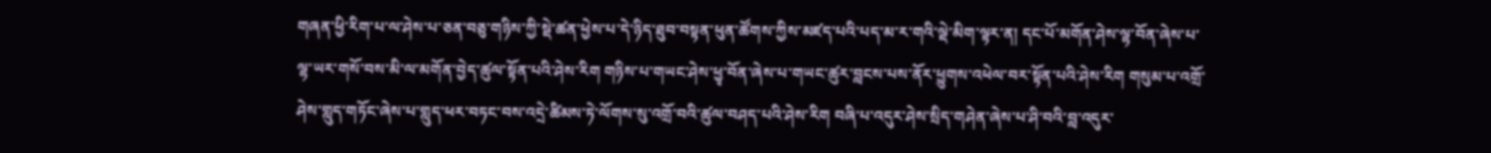གཞན་ཕྱི་རིག་པ་ལ་ཤེས་པ་ཅན་བཅུ་གཉིས་ཀྱི་སྡེ་ཚན་ཕྱེས་པ་དེ་ཉིད་ཐུབ་བསྟན་ཕུན་ཚོགས་ཀྱིས་མཛད་པའི་པད་མ་ར་གའི་ལྡེ་མིག་ལྟར་ན། དང་པོ་མགོན་ཤེས་ལྷ་བོན་ཞེས་པ་ལྷ་ཡར་གསོ་བས་མི་ལ་མགོན་བྱེད་ཚུལ་སྟོན་པའི་ཤེས་རིག གཉིས་པ་གཡང་ཤེས་ཕྱྭ་བོན་ཞེས་པ་གཡང་ཚུར་བླངས་པས་ནོར་ཕྱུགས་འཕེལ་བར་སྟོན་པའི་ཤེས་རིག གསུམ་པ་འགྲོ་ཤེས་གླུད་གཏོང་ཞེས་པ་གླུད་ཕར་བཏང་བས་འདྲེ་ཚིམས་ཏེ་ལོགས་སུ་འགྲོ་བའི་ཚུལ་བཤད་པའི་ཤེས་རིག བཞི་པ་འདུར་ཤེས་སྲིད་གཤེན་ཞེས་པ་ཤི་བའི་བླ་འདུར་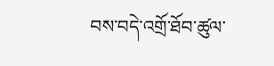བས་བདེ་འགྲོ་ཐོབ་ཚུལ་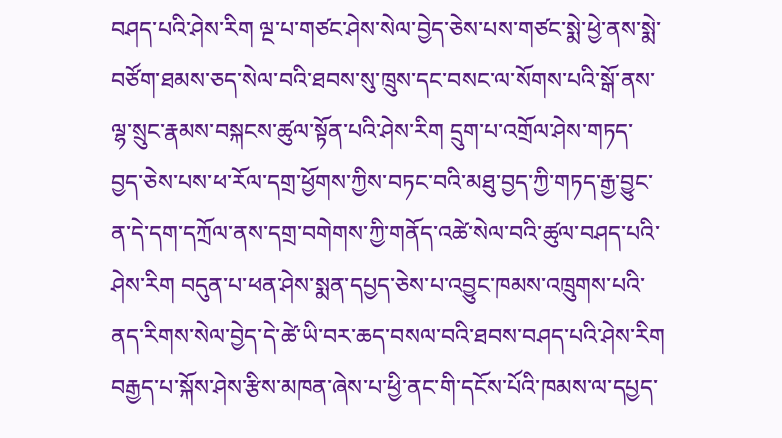བཤད་པའི་ཤེས་རིག ལྔ་པ་གཙང་ཤེས་སེལ་བྱེད་ཅེས་པས་གཙང་སྨེ་ཕྱེ་ནས་སྨེ་བཙོག་ཐམས་ཅད་སེལ་བའི་ཐབས་སུ་ཁྲུས་དང་བསང་ལ་སོགས་པའི་སྒོ་ནས་ལྷ་སྲུང་རྣམས་བསྐངས་ཚུལ་སྟོན་པའི་ཤེས་རིག དྲུག་པ་འགྲོལ་ཤེས་གཏད་བྱད་ཅེས་པས་ཕ་རོལ་དགྲ་ཕྱོགས་ཀྱིས་བཏང་བའི་མཐུ་བྱད་ཀྱི་གཏད་རྒྱ་བྱུང་ན་དེ་དག་དཀྲོལ་ནས་དགྲ་བགེགས་ཀྱི་གནོད་འཚེ་སེལ་བའི་ཚུལ་བཤད་པའི་ཤེས་རིག བདུན་པ་ཕན་ཤེས་སྨན་དཔྱད་ཅེས་པ་འབྱུང་ཁམས་འཁྲུགས་པའི་ནད་རིགས་སེལ་བྱེད་དེ་ཚེ་ཡི་བར་ཆད་བསལ་བའི་ཐབས་བཤད་པའི་ཤེས་རིག བརྒྱད་པ་སྐོས་ཤེས་རྩིས་མཁན་ཞེས་པ་ཕྱི་ནང་གི་དངོས་པོའི་ཁམས་ལ་དཔྱད་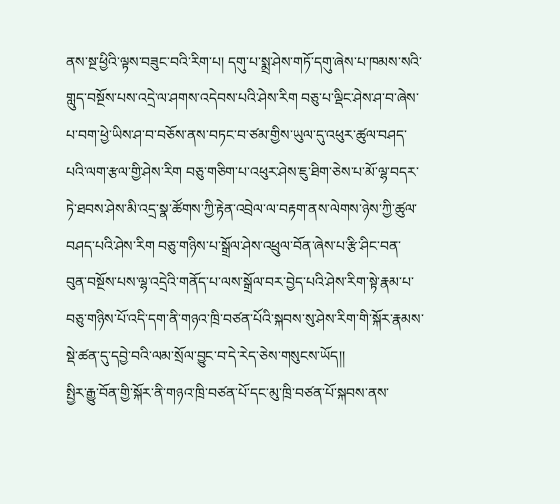ནས་སྔ་ཕྱིའི་ལྟས་བཟུང་བའི་རིག་པ། དགུ་པ་སྨྲ་ཤེས་གཏོ་དགུ་ཞེས་པ་ཁམས་སའི་གླུད་བསྔོས་པས་འདྲེ་ལ་ཤགས་འདེབས་པའི་ཤེས་རིག བཅུ་པ་ལྡིང་ཤེས་ཤ་བ་ཞེས་པ་བག་ཕྱེ་ཡིས་ཤ་བ་བཅོས་ནས་བཏང་བ་ཙམ་གྱིས་ཡུལ་དུ་འཕུར་ཚུལ་བཤད་པའི་ལག་རྩལ་གྱི་ཤེས་རིག བཅུ་གཅིག་པ་འཕུར་ཤེས་ཇུ་ཐིག་ཅེས་པ་མོ་ལྷ་བདར་ཏེ་ཐབས་ཤེས་མི་འདྲ་སྣ་ཚོགས་ཀྱི་རྟེན་འབྲེལ་ལ་བརྟག་ནས་ལེགས་ཉེས་ཀྱི་ཚུལ་བཤད་པའི་ཤེས་རིག བཅུ་གཉིས་པ་སྒྲོལ་ཤེས་འཕྲུལ་བོན་ཞེས་པ་རྩི་ཤིང་བན་བུན་བསྔོས་པས་ལྷ་འདྲེའི་གནོད་པ་ལས་སྒྲོལ་བར་བྱེད་པའི་ཤེས་རིག་སྟེ་རྣམ་པ་བཅུ་གཉིས་པོ་འདི་དག་ནི་གཉའ་ཁྲི་བཙན་པོའི་སྐབས་སུ་ཤེས་རིག་གི་སྐོར་རྣམས་སྡེ་ཚན་དུ་དབྱེ་བའི་ལམ་སྲོལ་བྱུང་བ་དེ་རེད་ཅེས་གསུངས་ཡོད།།
སྤྱིར་རྒྱུ་བོན་གྱི་སྐོར་ནི་གཉའ་ཁྲི་བཙན་པོ་དང་མུ་ཁྲི་བཙན་པོ་སྐབས་ནས་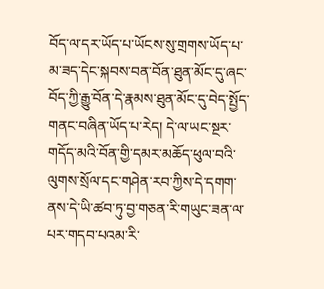བོད་ལ་དར་ཡོད་པ་ཡོངས་སུ་གྲགས་ཡོད་པ་མ་ཟད་དེང་སྐབས་བན་བོན་ཐུན་མོང་དུ་ཞང་བོད་ཀྱི་རྒྱུ་བོན་དེ་རྣམས་ཐུན་མོང་དུ་བེད་སྤྱོད་གནང་བཞིན་ཡོད་པ་རེད། དེ་ལ་ཡང་སྔར་གདོད་མའི་བོན་གྱི་དམར་མཆོད་ཕུལ་བའི་ལུགས་སྲོལ་དང་གཤེན་རབ་ཀྱིས་དེ་དགག་ནས་དེ་ཡི་ཚབ་ཏུ་བྱ་གཅན་རི་གཡུང་ཟན་ལ་པར་གདབ་པའམ་རི་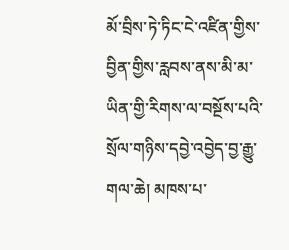མོ་བྲིས་ཏེ་ཏིང་ངེ་འཛིན་གྱིས་བྱིན་གྱིས་རླབས་ནས་མི་མ་ཡིན་གྱི་རིགས་ལ་བསྔོས་པའི་སྲོལ་གཉིས་དབྱེ་འབྱེད་བྱ་རྒྱུ་གལ་ཆེ། མཁས་པ་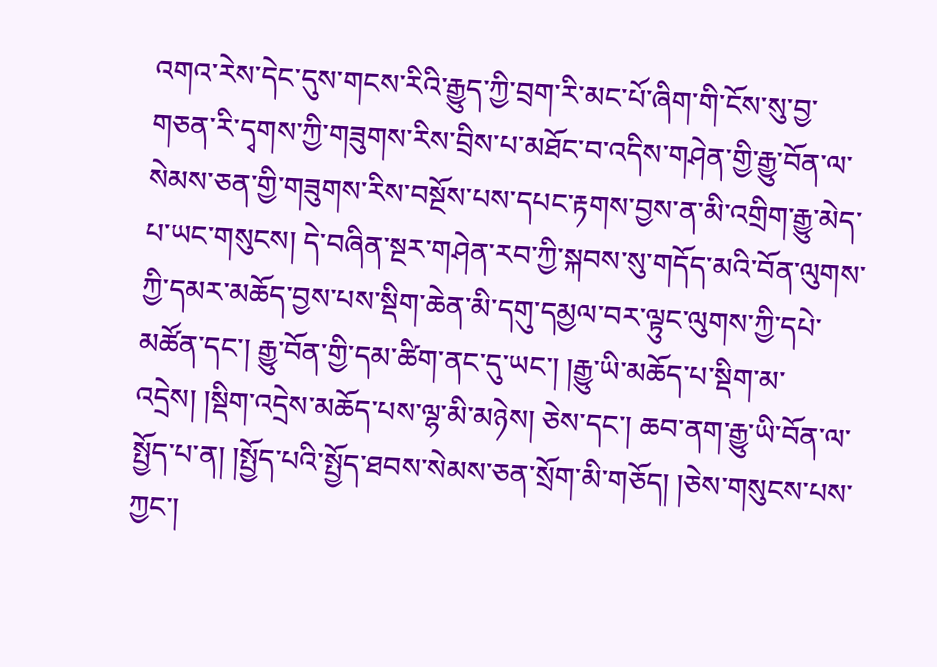འགའ་རེས་དེང་དུས་གངས་རིའི་རྒྱུད་ཀྱི་བྲག་རི་མང་པོ་ཞིག་གི་ངོས་སུ་བྱ་གཅན་རི་དྭགས་ཀྱི་གཟུགས་རིས་བྲིས་པ་མཐོང་བ་འདིས་གཤེན་གྱི་རྒྱུ་བོན་ལ་སེམས་ཅན་གྱི་གཟུགས་རིས་བསྔོས་པས་དཔང་རྟགས་བྱས་ན་མི་འགྲིག་རྒྱུ་མེད་པ་ཡང་གསུངས། དེ་བཞིན་སྔར་གཤེན་རབ་ཀྱི་སྐབས་སུ་གདོད་མའི་བོན་ལུགས་ཀྱི་དམར་མཆོད་བྱས་པས་སྡིག་ཆེན་མི་དགུ་དམྱལ་བར་ལྟུང་ལུགས་ཀྱི་དཔེ་མཚོན་དང་། རྒྱུ་བོན་གྱི་དམ་ཚིག་ནང་དུ་ཡང་། །རྒྱུ་ཡི་མཆོད་པ་སྡིག་མ་འདྲེས། །སྡིག་འདྲེས་མཆོད་པས་ལྷ་མི་མཉེས། ཅེས་དང་། ཆབ་ནག་རྒྱུ་ཡི་བོན་ལ་སྤྱོད་པ་ན། །སྤྱོད་པའི་སྤྱོད་ཐབས་སེམས་ཅན་སྲོག་མི་གཅོད། །ཅེས་གསུངས་པས་ཀྱང་།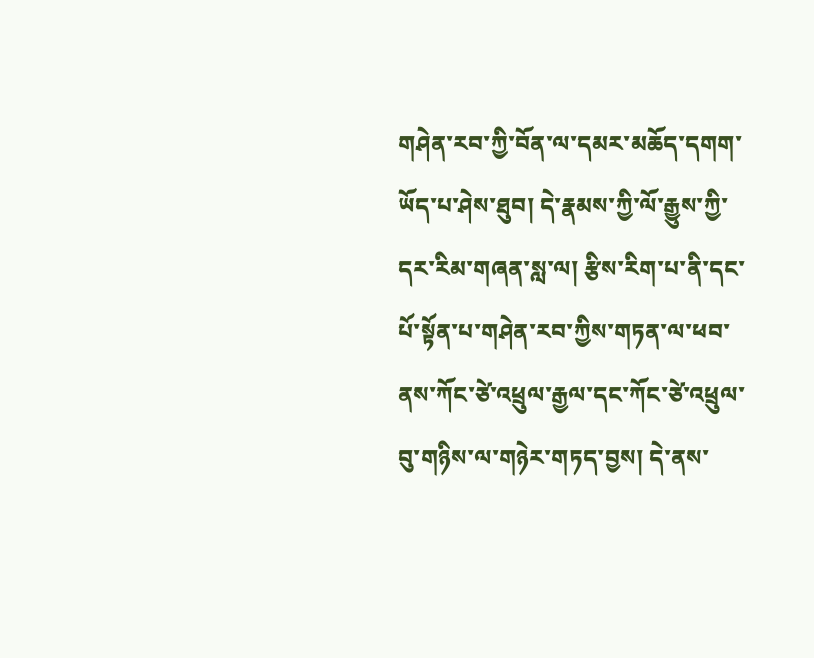གཤེན་རབ་ཀྱི་བོན་ལ་དམར་མཆོད་དགག་ཡོད་པ་ཤེས་ཐུབ། དེ་རྣམས་ཀྱི་ལོ་རྒྱུས་ཀྱི་དར་རིམ་གཞན་སླ་ལ། རྩིས་རིག་པ་ནི་དང་པོ་སྟོན་པ་གཤེན་རབ་ཀྱིས་གཏན་ལ་ཕབ་ནས་ཀོང་ཙེ་འཕྲུལ་རྒྱལ་དང་ཀོང་ཙེ་འཕྲུལ་བུ་གཉིས་ལ་གཉེར་གཏད་བྱས། དེ་ནས་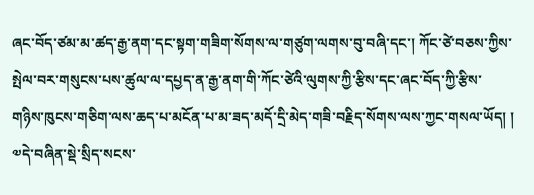ཞང་བོད་ཙམ་མ་ཚད་རྒྱ་ནག་དང་སྟག་གཟིག་སོགས་ལ་གཙུག་ལགས་བུ་བཞི་དང་། ཀོང་ཙེ་བཅས་ཀྱིས་སྤེལ་བར་གསུངས་པས་ཚུལ་ལ་དཔྱད་ན་རྒྱ་ནག་གི་ཀོང་ཙེའི་ལུགས་ཀྱི་རྩིས་དང་ཞང་བོད་ཀྱི་རྩིས་གཉིས་ཁུངས་གཅིག་ལས་ཆད་པ་མངོན་པ་མ་ཟད་མདོ་དྲི་མེད་གཟི་བརྗིད་སོགས་ལས་ཀྱང་གསལ་ཡོད། །
༧དེ་བཞིན་སྡེ་སྲིད་སངས་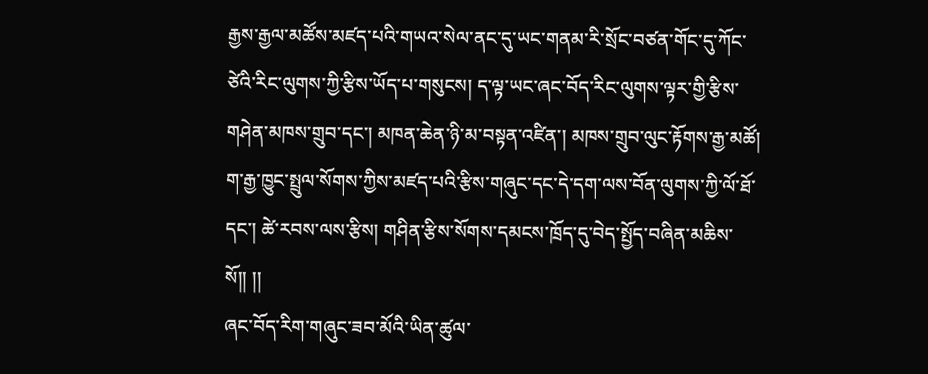རྒྱས་རྒྱལ་མཚོས་མཛད་པའི་གཡའ་སེལ་ནང་དུ་ཡང་གནམ་རི་སྲོང་བཙན་གོང་དུ་ཀོང་ཙེའི་རིང་ལུགས་ཀྱི་རྩིས་ཡོད་པ་གསུངས། ད་ལྟ་ཡང་ཞང་བོད་རིང་ལུགས་ལྟར་གྱི་རྩིས་གཤེན་མཁས་གྲུབ་དང་། མཁན་ཆེན་ཉི་མ་བསྟན་འཛིན་། མཁས་གྲུབ་ལུང་རྟོགས་རྒྱ་མཚོ། ག་རྒྱ་ཁྱུང་སྤྲུལ་སོགས་ཀྱིས་མཛད་པའི་རྩིས་གཞུང་དང་དེ་དག་ལས་བོན་ལུགས་ཀྱི་ལོ་ཐོ་དང་། ཚེ་རབས་ལས་རྩིས། གཤིན་རྩིས་སོགས་དམངས་ཁྲོད་དུ་བེད་སྤྱོད་བཞིན་མཆིས་སོ།། །།
ཞང་བོད་རིག་གཞུང་ཟབ་མོའི་ཡིན་ཚུལ་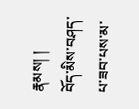རྣམས། །
བོད་མིས་བཤད་པ་ཟབ་པས་མ་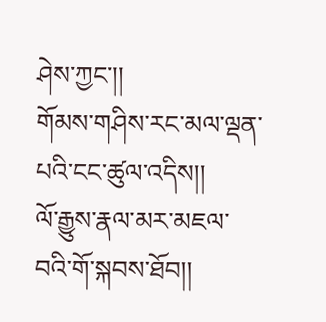ཤེས་ཀྱང་།།
གོམས་གཤིས་རང་མལ་ལྡན་པའི་ངང་ཚུལ་འདིས།།
ལོ་རྒྱུས་རྣལ་མར་མཇལ་བའི་གོ་སྐབས་ཐོབ།།